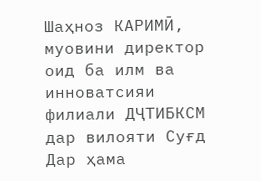Шаҳноз КАРИМӢ,
муовини директор оид ба илм ва инноватсияи
филиали ДҶТИБКСМ дар вилояти Суғд
Дар ҳама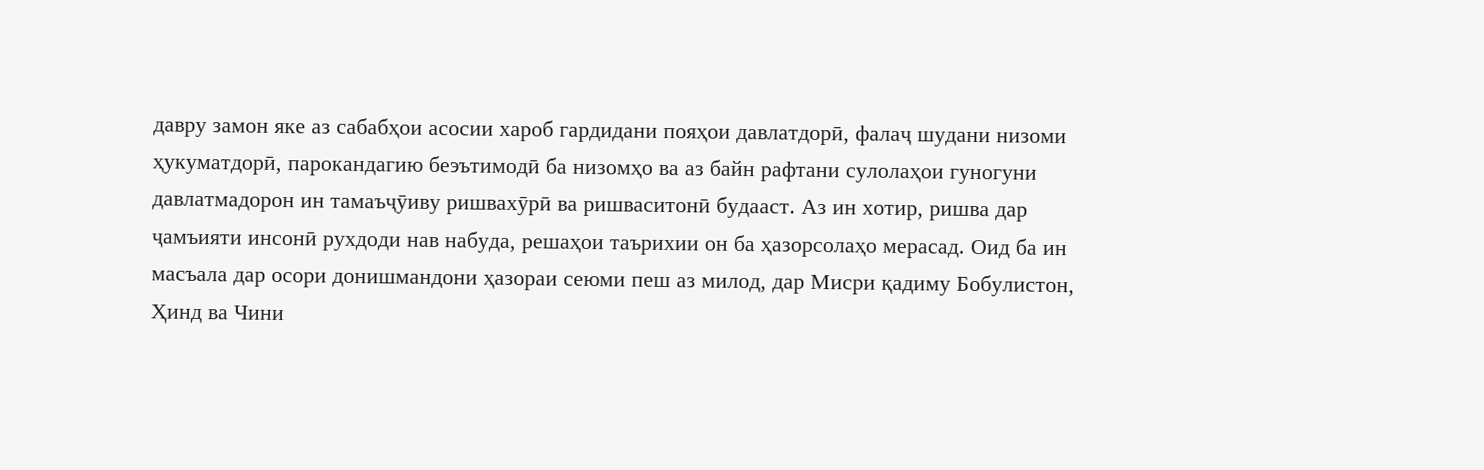давру замон яке аз сабабҳои асосии хароб гардидани пояҳои давлатдорӣ, фалаҷ шудани низоми ҳукуматдорӣ, парокандагию беэътимодӣ ба низомҳо ва аз байн рафтани сулолаҳои гуногуни давлатмадорон ин тамаъҷӯиву ришвахӯрӣ ва ришваситонӣ будааст. Аз ин хотир, ришва дар ҷамъияти инсонӣ рухдоди нав набуда, решаҳои таърихии он ба ҳазорсолаҳо мерасад. Оид ба ин масъала дар осори донишмандони ҳазораи сеюми пеш аз милод, дар Мисри қадиму Бобулистон, Ҳинд ва Чини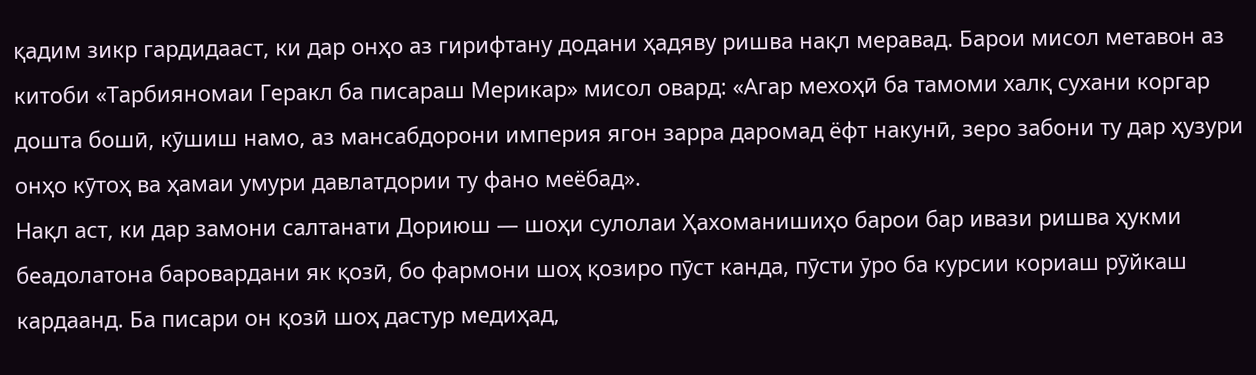қадим зикр гардидааст, ки дар онҳо аз гирифтану додани ҳадяву ришва нақл меравад. Барои мисол метавон аз китоби «Тарбияномаи Геракл ба писараш Мерикар» мисол овард: «Агар мехоҳӣ ба тамоми халқ сухани коргар дошта бошӣ, кӯшиш намо, аз мансабдорони империя ягон зарра даромад ёфт накунӣ, зеро забони ту дар ҳузури онҳо кӯтоҳ ва ҳамаи умури давлатдории ту фано меёбад».
Нақл аст, ки дар замони салтанати Дориюш — шоҳи сулолаи Ҳахоманишиҳо барои бар ивази ришва ҳукми беадолатона баровардани як қозӣ, бо фармони шоҳ қозиро пӯст канда, пӯсти ӯро ба курсии кориаш рӯйкаш кардаанд. Ба писари он қозӣ шоҳ дастур медиҳад,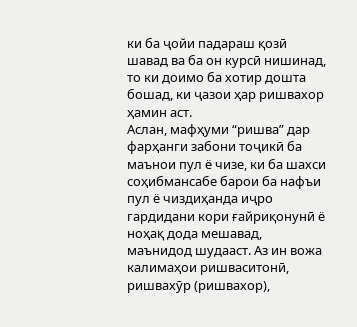ки ба ҷойи падараш қозӣ шавад ва ба он курсӣ нишинад, то ки доимо ба хотир дошта бошад, ки ҷазои ҳар ришвахор ҳамин аст.
Аслан, мафҳуми “ришва” дар фарҳанги забони тоҷикӣ ба маънои пул ё чизе, ки ба шахси соҳибмансабе барои ба нафъи пул ё чиздиҳанда иҷро гардидани кори ғайриқонунӣ ё ноҳақ дода мешавад, маънидод шудааст. Аз ин вожа калимаҳои ришваситонӣ, ришвахӯр (ришвахор),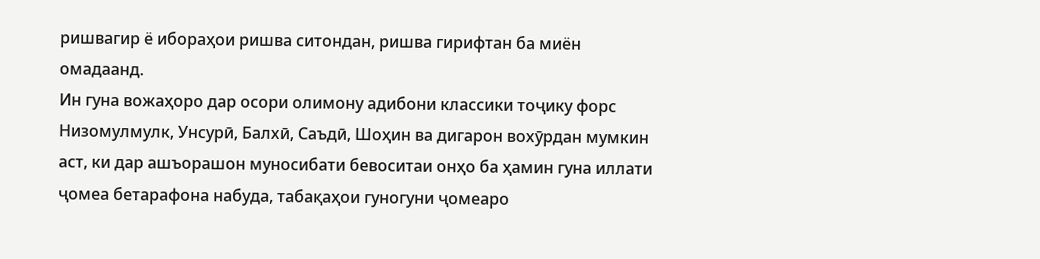ришвагир ё ибораҳои ришва ситондан, ришва гирифтан ба миён омадаанд.
Ин гуна вожаҳоро дар осори олимону адибони классики тоҷику форс Низомулмулк, Унсурӣ, Балхӣ, Саъдӣ, Шоҳин ва дигарон вохӯрдан мумкин аст, ки дар ашъорашон муносибати бевоситаи онҳо ба ҳамин гуна иллати ҷомеа бетарафона набуда, табақаҳои гуногуни ҷомеаро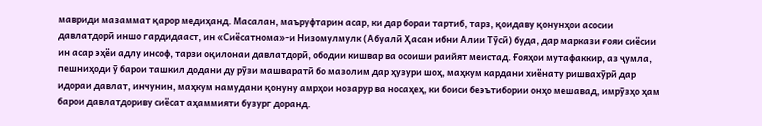мавриди мазаммат қарор медиҳанд. Масалан, маъруфтарин асар, ки дар бораи тартиб, тарз, қоидаву қонунҳои асосии давлатдорӣ иншо гардидааст, ин «Сиёсатнома»-и Низомулмулк (Абуалӣ Ҳасан ибни Алии Тӯсӣ) буда, дар маркази ғояи сиёсии ин асар эҳёи адлу инсоф, тарзи оқилонаи давлатдорӣ, ободии кишвар ва осоиши раийят меистад. Ғояҳои мутафаккир, аз ҷумла, пешниҳоди ӯ барои ташкил додани ду рӯзи машваратӣ бо мазолим дар ҳузури шоҳ, маҳкум кардани хиёнату ришвахӯрӣ дар идораи давлат, инчунин, маҳкум намудани қонуну амрҳои нозарур ва носаҳеҳ, ки боиси беэътибории онҳо мешавад, имрӯзҳо ҳам барои давлатдориву сиёсат аҳаммияти бузург доранд.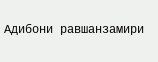Адибони равшанзамири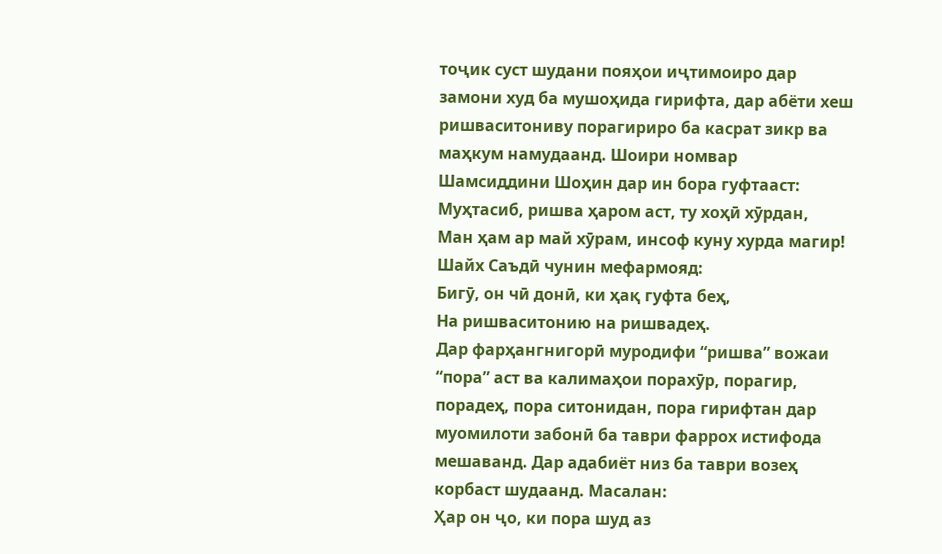тоҷик суст шудани пояҳои иҷтимоиро дар замони худ ба мушоҳида гирифта, дар абёти хеш ришваситониву порагириро ба касрат зикр ва маҳкум намудаанд. Шоири номвар Шамсиддини Шоҳин дар ин бора гуфтааст:
Муҳтасиб, ришва ҳаром аст, ту хоҳӣ хӯрдан,
Ман ҳам ар май хӯрам, инсоф куну хурда магир!
Шайх Саъдӣ чунин мефармояд:
Бигӯ, он чӣ донӣ, ки ҳақ гуфта беҳ,
На ришваситонию на ришвадеҳ.
Дар фарҳангнигорӣ муродифи “ришва” вожаи “пора” аст ва калимаҳои порахӯр, порагир, порадеҳ, пора ситонидан, пора гирифтан дар муомилоти забонӣ ба таври фаррох истифода мешаванд. Дар адабиёт низ ба таври возеҳ корбаст шудаанд. Масалан:
Ҳар он ҷо, ки пора шуд аз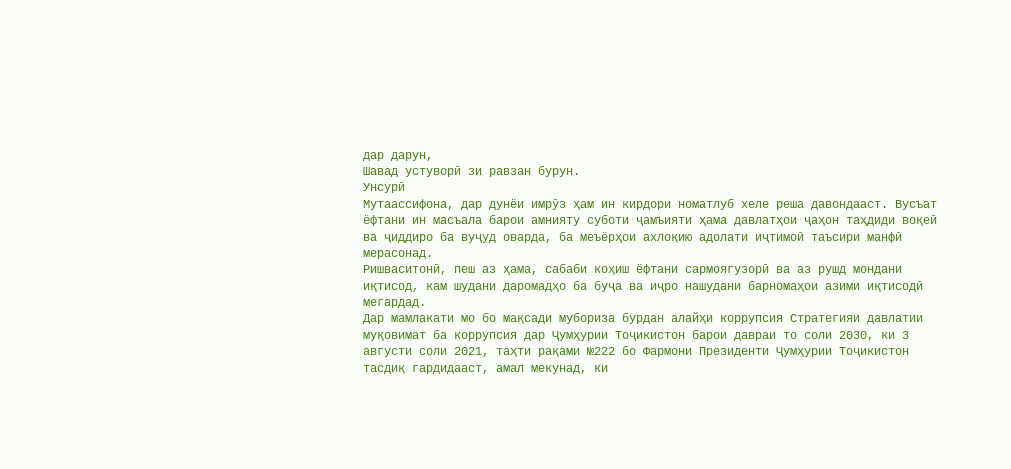дар дарун,
Шавад устуворӣ зи равзан бурун.
Унсурӣ
Мутаассифона, дар дунёи имрӯз ҳам ин кирдори номатлуб хеле реша давондааст. Вусъат ёфтани ин масъала барои амнияту суботи ҷамъияти ҳама давлатҳои ҷаҳон таҳдиди воқеӣ ва ҷиддиро ба вуҷуд оварда, ба меъёрҳои ахлоқию адолати иҷтимоӣ таъсири манфӣ мерасонад.
Ришваситонӣ, пеш аз ҳама, сабаби коҳиш ёфтани сармоягузорӣ ва аз рушд мондани иқтисод, кам шудани даромадҳо ба буҷа ва иҷро нашудани барномаҳои азими иқтисодӣ мегардад.
Дар мамлакати мо бо мақсади мубориза бурдан алайҳи коррупсия Стратегияи давлатии муқовимат ба коррупсия дар Ҷумҳурии Тоҷикистон барои давраи то соли 2030, ки 3 августи соли 2021, таҳти рақами №222 бо Фармони Президенти Ҷумҳурии Тоҷикистон тасдиқ гардидааст, амал мекунад, ки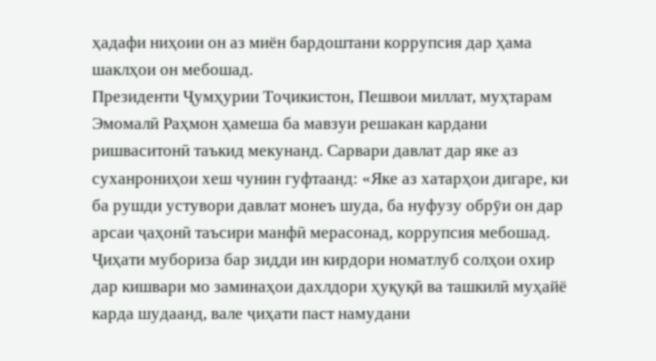ҳадафи ниҳоии он аз миён бардоштани коррупсия дар ҳама шаклҳои он мебошад.
Президенти Ҷумҳурии Тоҷикистон, Пешвои миллат, муҳтарам Эмомалӣ Раҳмон ҳамеша ба мавзуи решакан кардани ришваситонӣ таъкид мекунанд. Сарвари давлат дар яке аз суханрониҳои хеш чунин гуфтаанд: «Яке аз хатарҳои дигаре, ки ба рушди устувори давлат монеъ шуда, ба нуфузу обрӯи он дар арсаи ҷаҳонӣ таъсири манфӣ мерасонад, коррупсия мебошад. Ҷиҳати мубориза бар зидди ин кирдори номатлуб солҳои охир дар кишвари мо заминаҳои дахлдори ҳуқуқӣ ва ташкилӣ муҳайё карда шудаанд, вале ҷиҳати паст намудани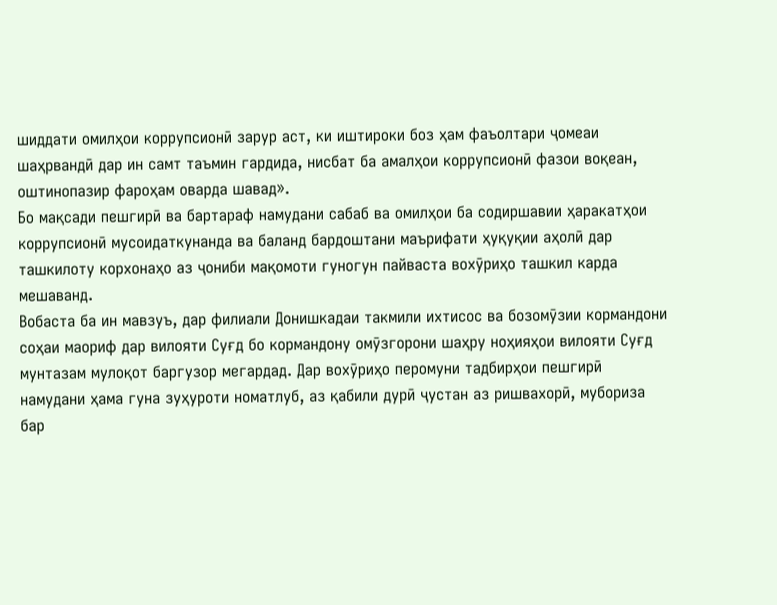шиддати омилҳои коррупсионӣ зарур аст, ки иштироки боз ҳам фаъолтари ҷомеаи шаҳрвандӣ дар ин самт таъмин гардида, нисбат ба амалҳои коррупсионӣ фазои воқеан, оштинопазир фароҳам оварда шавад».
Бо мақсади пешгирӣ ва бартараф намудани сабаб ва омилҳои ба содиршавии ҳаракатҳои коррупсионӣ мусоидаткунанда ва баланд бардоштани маърифати ҳуқуқии аҳолӣ дар ташкилоту корхонаҳо аз ҷониби мақомоти гуногун пайваста вохӯриҳо ташкил карда мешаванд.
Вобаста ба ин мавзуъ, дар филиали Донишкадаи такмили ихтисос ва бозомӯзии кормандони соҳаи маориф дар вилояти Суғд бо кормандону омӯзгорони шаҳру ноҳияҳои вилояти Суғд мунтазам мулоқот баргузор мегардад. Дар вохӯриҳо перомуни тадбирҳои пешгирӣ намудани ҳама гуна зуҳуроти номатлуб, аз қабили дурӣ ҷустан аз ришвахорӣ, мубориза бар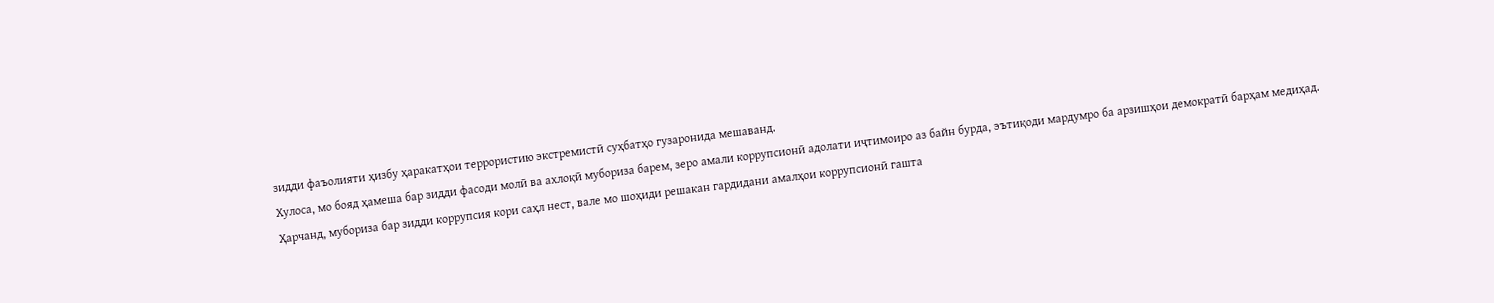зидди фаъолияти ҳизбу ҳаракатҳои террористию экстремистӣ суҳбатҳо гузаронида мешаванд.
Хулоса, мо бояд ҳамеша бар зидди фасоди молӣ ва ахлоқӣ мубориза барем, зеро амали коррупсионӣ адолати иҷтимоиро аз байн бурда, эътиқоди мардумро ба арзишҳои демократӣ барҳам медиҳад. Ҳарчанд, мубориза бар зидди коррупсия кори саҳл нест, вале мо шоҳиди решакан гардидани амалҳои коррупсионӣ гашта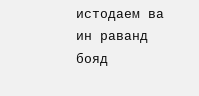истодаем ва ин раванд бояд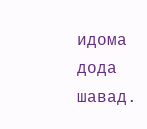идома дода шавад.